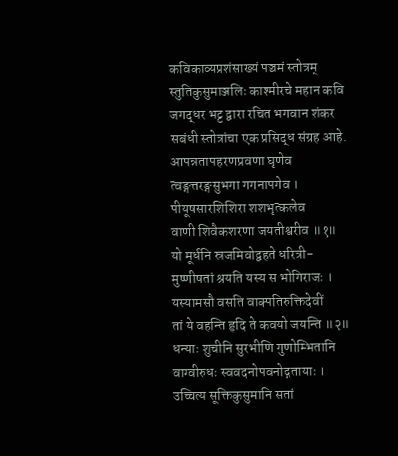कविकाव्यप्रशंसाख्यं पञ्चमं स्तोत्रम्
स्तुतिकुसुमाञ्जलिः काश्मीरचे महान कवि जगद्धर भट्ट द्वारा रचित भगवान शंकर सबंधी स्तोत्रांचा एक प्रसिद्ध संग्रह आहे.
आपन्नतापहरणप्रवणा घृणेव
त्वङ्गत्तरङ्गसुभगा गगनापगेव ।
पीयूषसारशिशिरा शशभृत्कलेव
वाणी शिवैकशरणा जयतीश्वरीव ॥१॥
यो मूर्धनि स्रजमिवोद्वहते धरित्री-
मुष्णीषतां श्रयति यस्य स भोगिराजः ।
यस्यामसौ वसति वाक्पतिरुक्तिदेवीं
तां ये वहन्ति हृदि ते कवयो जयन्ति ॥२॥
धन्याः शुचीनि सुरभीणि गुणोम्भितानि
वाग्वीरुधः स्ववदनोपवनोद्गतायाः ।
उच्चित्य सूक्तिकुसुमानि सतां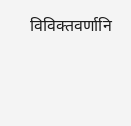विविक्तवर्णानि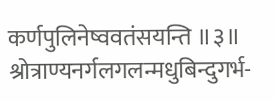कर्णपुलिनेष्ववतंसयन्ति ॥३॥
श्रोत्राण्यनर्गलगलन्मधुबिन्दुगर्भ-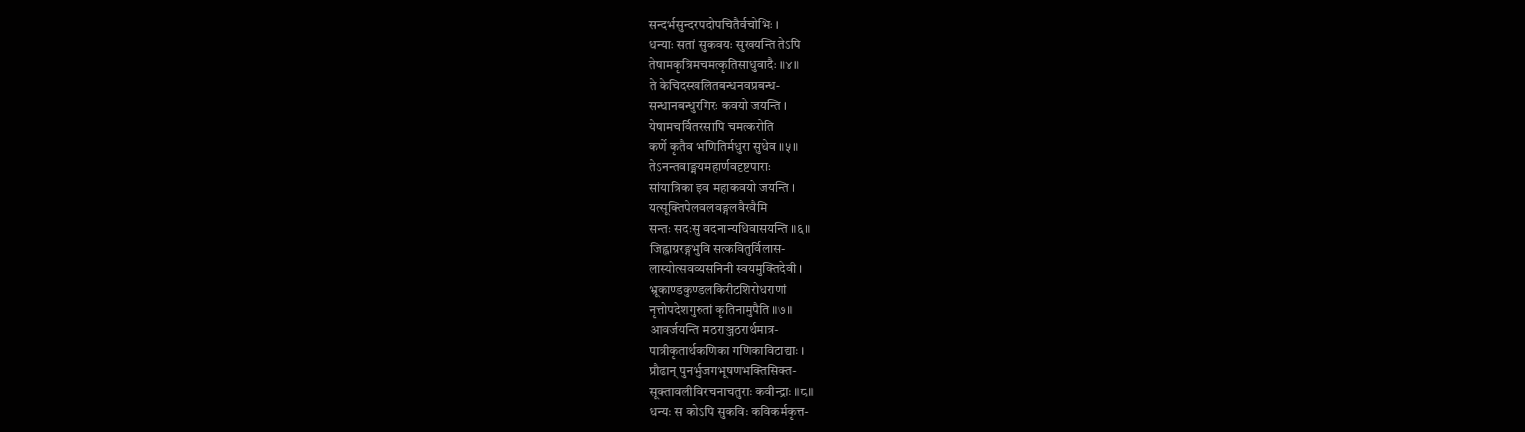सन्दर्भसुन्दरपदोपचितैर्वचोभिः ।
धन्याः सतां सुकवयः सुखयन्ति तेऽपि
तेषामकृत्रिमचमत्कृतिसाधुवादैः ॥४॥
ते केचिदस्खलितबन्धनवप्रबन्ध-
सन्धानबन्धुरगिरः कवयो जयन्ति ।
येषामचर्वितरसापि चमत्करोति
कर्णे कृतैव भणितिर्मधुरा सुधेव ॥५॥
तेऽनन्तवाङ्मयमहार्णवदृष्टपाराः
सांयात्रिका इव महाकवयो जयन्ति ।
यत्सूक्तिपेलवलवङ्गलवैरवैमि
सन्तः सदःसु वदनान्यधिवासयन्ति ॥६॥
जिह्वाग्ररङ्गभुवि सत्कवितुर्विलास-
लास्योत्सवव्यसनिनी स्वयमुक्तिदेवी ।
भ्रूकाण्डकुण्डलकिरीटशिरोधराणां
नृत्तोपदेशगुरुतां कृतिनामुपैति ॥७॥
आवर्जयन्ति मठराञ्जठरार्थमात्र-
पात्रीकृतार्थकणिका गणिकाविटाद्याः ।
प्रौढान् पुनर्भुजगभूषणभक्तिसिक्त-
सूक्तावलीविरचनाचतुराः कवीन्द्राः ॥८॥
धन्यः स कोऽपि सुकविः कविकर्मकृत्त-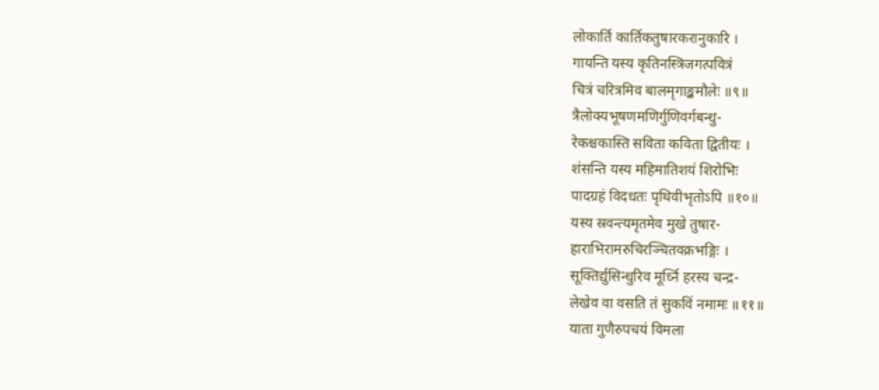लोकार्ति कार्तिकतुषारकरानुकारि ।
गायन्ति यस्य कृतिनस्त्रिजगत्पवित्रं
चित्रं चरित्रमिव बालमृगाङ्कमौलेः ॥९॥
त्रैलोक्यभूषणमणिर्गुणिवर्गबन्धु-
रेकश्चकास्ति सविता कविता द्वितीयः ।
शंसन्ति यस्य महिमातिशयं शिरोभिः
पादग्रहं विदधतः पृथिवीभृतोऽपि ॥१०॥
यस्य स्रवन्त्यमृतमेव मुखे तुषार-
हाराभिरामरुचिरञ्चितवक्रभङ्गिः ।
सूक्तिर्द्युसिन्धुरिव मूर्ध्नि हरस्य चन्द्र-
लेखेव वा वसति तं सुकविं नमामः ॥११॥
याता गुणैरुपचयं विमला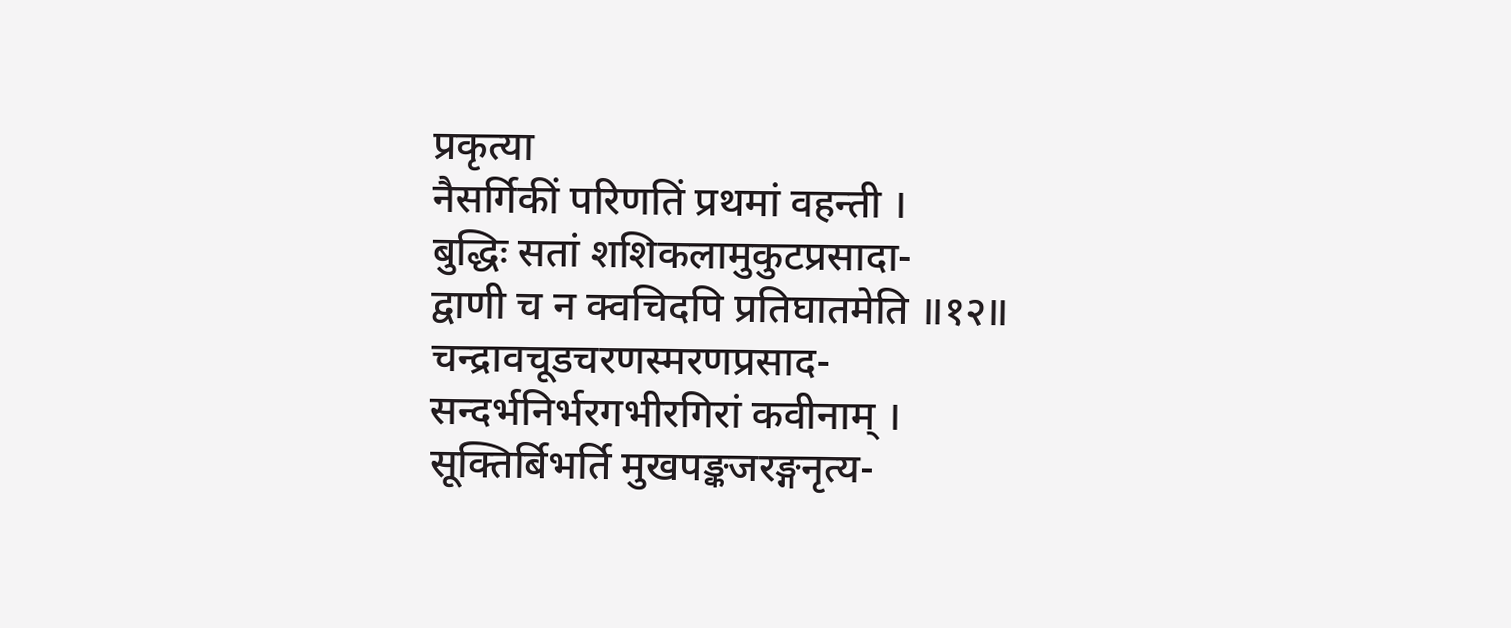प्रकृत्या
नैसर्गिकीं परिणतिं प्रथमां वहन्ती ।
बुद्धिः सतां शशिकलामुकुटप्रसादा-
द्वाणी च न क्वचिदपि प्रतिघातमेति ॥१२॥
चन्द्रावचूडचरणस्मरणप्रसाद-
सन्दर्भनिर्भरगभीरगिरां कवीनाम् ।
सूक्तिर्बिभर्ति मुखपङ्कजरङ्गनृत्य-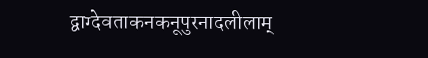द्वाग्देवताकनकनूपुरनादलीलाम्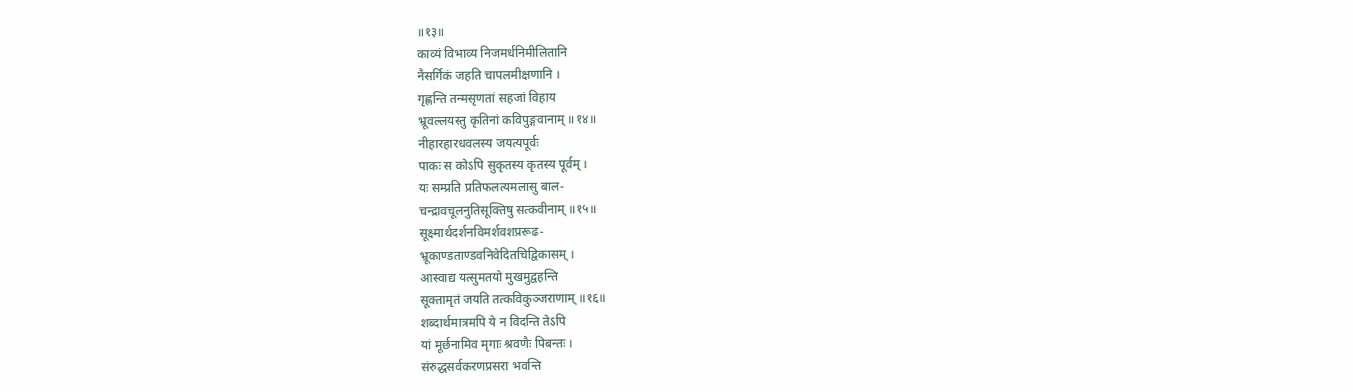॥१३॥
काव्यं विभाव्य निजमर्धनिमीलितानि
नैसर्गिकं जहति चापलमीक्षणानि ।
गृह्णन्ति तन्मसृणतां सहजां विहाय
भ्रूवल्लयस्तु कृतिनां कविपुङ्गवानाम् ॥१४॥
नीहारहारधवलस्य जयत्यपूर्वः
पाकः स कोऽपि सुकृतस्य कृतस्य पूर्वम् ।
यः सम्प्रति प्रतिफलत्यमलासु बाल-
चन्द्रावचूलनुतिसूक्तिषु सत्कवीनाम् ॥१५॥
सूक्ष्मार्थदर्शनविमर्शवशप्ररूढ-
भ्रूकाण्डताण्डवनिवेदितचिद्विकासम् ।
आस्वाद्य यत्सुमतयो मुखमुद्वहन्ति
सूक्तामृतं जयति तत्कविकुञ्जराणाम् ॥१६॥
शब्दार्थमात्रमपि ये न विदन्ति तेऽपि
यां मूर्छनामिव मृगाः श्रवणैः पिबन्तः ।
संरुद्धसर्वकरणप्रसरा भवन्ति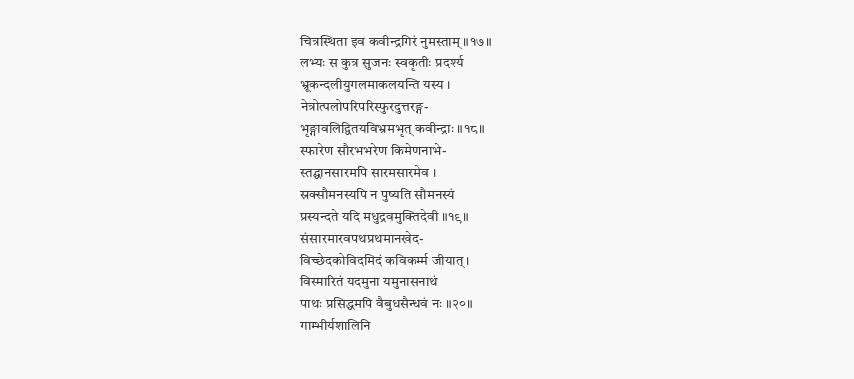चित्रस्थिता इव कवीन्द्रगिरं नुमस्ताम् ॥१७॥
लभ्यः स कुत्र सुजनः स्वकृतीः प्रदर्श्य
भ्रूकन्दलीयुगलमाकलयन्ति यस्य ।
नेत्रोत्पलोपरिपरिस्फुरदुत्तरङ्ग-
भृङ्गावलिद्वितयविभ्रमभृत् कवीन्द्राः ॥१८॥
स्फारेण सौरभभरेण किमेणनाभे-
स्तद्घानसारमपि सारमसारमेव ।
स्रक्सौमनस्यपि न पुष्यति सौमनस्यं
प्रस्यन्दते यदि मधुद्रवमुक्तिदेवी ॥१९॥
संसारमारवपथप्रथमानखेद-
विच्छेदकोविदमिदं कविकर्म्म जीयात् ।
विस्मारितं यदमुना यमुनासनाथं
पाथः प्रसिद्धमपि वैबुधसैन्धवं नः ॥२०॥
गाम्भीर्यशालिनि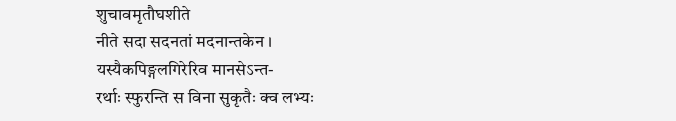शुचावमृतौघशीते
नीते सदा सदनतां मदनान्तकेन ।
यस्यैकपिङ्गलगिरेरिव मानसेऽन्त-
रर्थाः स्फुरन्ति स विना सुकृतैः क्व लभ्यः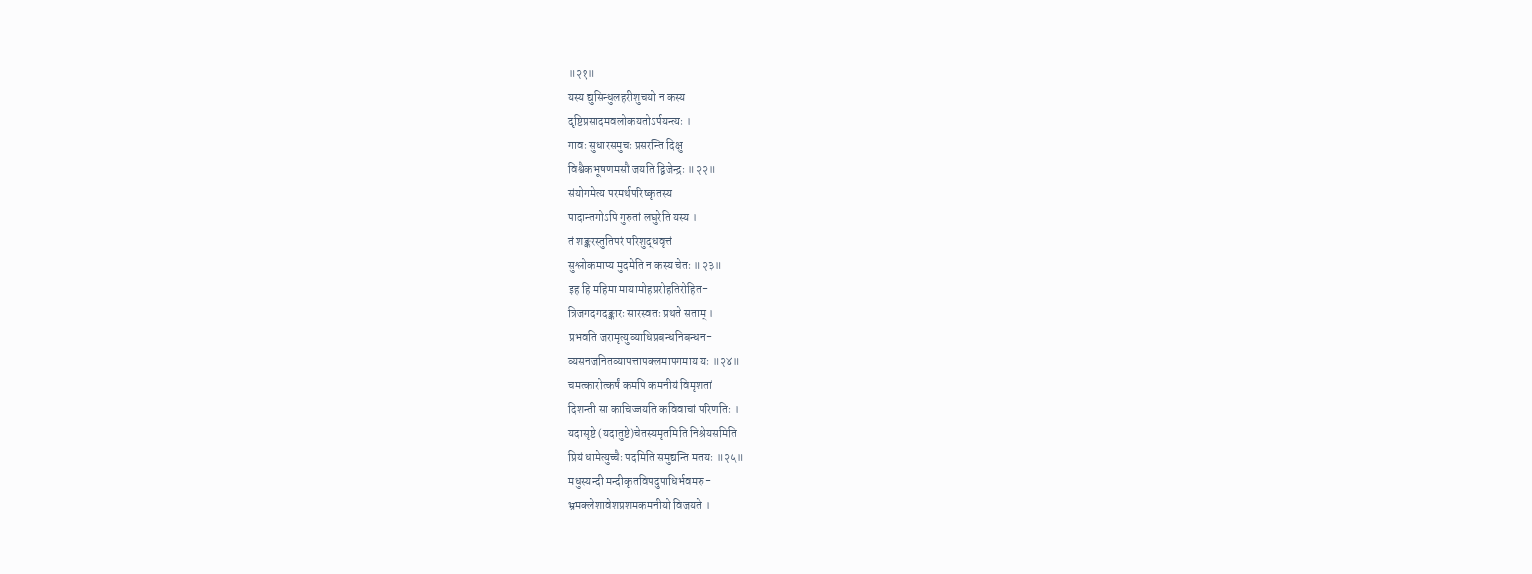॥२१॥
यस्य द्युसिन्धुलहरीशुचयो न कस्य
दृष्टिप्रसादमवलोकयतोऽर्पयन्त्यः ।
गावः सुधारसमुचः प्रसरन्ति दिक्षु
विश्वैकभूषणमसौ जयति द्विजेन्द्रः ॥२२॥
संयोगमेत्य परमर्थपरिष्कृतस्य
पादान्तगोऽपि गुरुतां लघुरेति यस्य ।
तं शङ्करस्तुतिपरं परिशुद्धवृत्तं
सुश्लोकमाप्य मुदमेति न कस्य चेतः ॥२३॥
इह हि महिमा मायामोहप्ररोहतिरोहित-
त्रिजगदगदङ्कारः सारस्वतः प्रथते सताम् ।
प्रभवति जरामृत्युव्याधिप्रबन्धनिबन्धन-
व्यसनजनितव्यापत्तापक्लमापगमाय यः ॥२४॥
चमत्कारोत्कर्षं कमपि कमनीयं विमृशतां
दिशन्ती सा काचिज्जयति कविवाचां परिणतिः ।
यदासृष्टे (यदातुष्टे)चेतस्यमृतमिति निश्रेयसमिति
प्रियं धामेत्युच्चैः पदमिति समुद्यन्ति मतयः ॥२५॥
मधुस्यन्दी मन्दीकृतविपदुपाधिर्भवमरु-
भ्रमक्लेशावेशप्रशमकमनीयो विजयते ।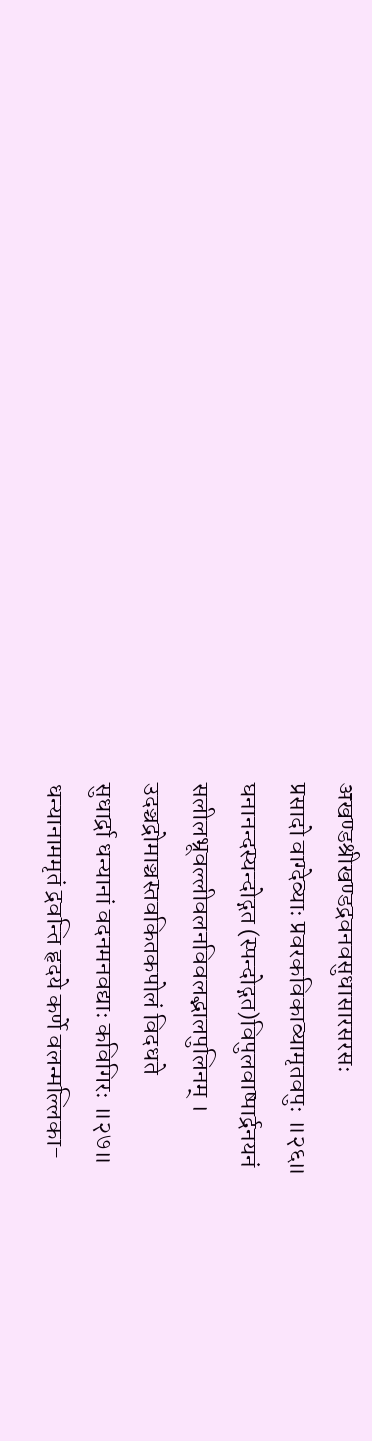अखण्डश्रीखण्डद्रवनवसुधासारसरसः
प्रसादो वाग्देव्याः प्रवरकविकाव्यामृतवपुः ॥२६॥
घनानन्दस्यन्दोद्गत (स्पन्दोद्गत)विपुलवाष्पार्द्रनयनं
सलीलभ्रूवल्लीवलनविवलद्भालपुलिनम् ।
उदञ्चद्रोमाञ्चस्तवकितकपोलं विदधते
सुधार्द्रा धन्यानां वदनमनवद्याः कविगिरः ॥२७॥
धन्यानाममृतं द्रवन्ति हृदये कर्णे वलन्मल्लिका-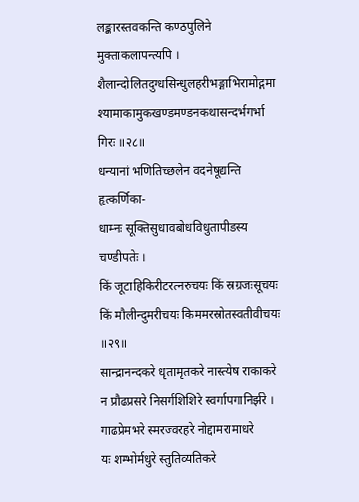लङ्कारस्तवकन्ति कण्ठपुलिने मुक्ताकलापन्त्यपि ।
शैलान्दोलितदुग्धसिन्धुलहरीभङ्गाभिरामोद्गमा
श्यामाकामुकखण्डमण्डनकथासन्दर्भगर्भा गिरः ॥२८॥
धन्यानां भणितिच्छलेन वदनेषूद्यन्ति हृत्कर्णिका-
धाम्नः सूक्तिसुधावबोधविधुतापीडस्य चण्डीपतेः ।
किं जूटाहिकिरीटरत्नरुचयः किं स्रग्रजःसूचयः
किं मौलीन्दुमरीचयः किममरस्रोतस्वतीवीचयः ॥२९॥
सान्द्रानन्दकरे धृतामृतकरे नास्त्येष राकाकरे
न प्रौढप्रसरे निसर्गशिशिरे स्वर्गापगानिर्झरे ।
गाढप्रेमभरे स्मरज्वरहरे नोद्दामरामाधरे
यः शम्भोर्मधुरे स्तुतिव्यतिकरे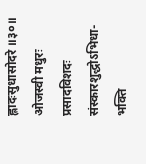ह्लादःसुधासोदरे ॥३०॥
ओजस्वी मधुरः प्रसादविशदः संस्कारशुद्धोऽभिधा-
भक्ति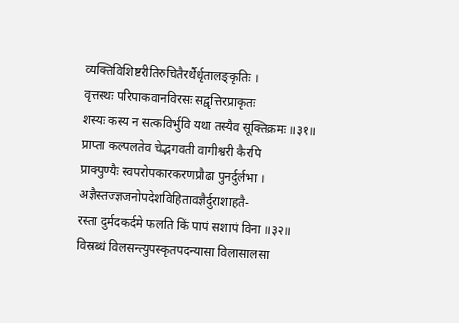व्यक्तिविशिष्टरीतिरुचितैरर्थैर्धृतालङ्कृतिः ।
वृत्तस्थः परिपाकवानविरसः सद्वृत्तिरप्राकृतः
शस्यः कस्य न सत्कविर्भुवि यथा तस्यैव सूक्तिक्रमः ॥३१॥
प्राप्ता कल्पलतेव चेद्भगवती वागीश्वरी कैरपि
प्राक्पुण्यैः स्वपरोपकारकरणप्रौढा पुनर्दुर्लभा ।
अज्ञैस्तज्ज्ञजनोपदेशविहितावज्ञैर्दुराशाहतै-
रस्ता दुर्मदकर्दमे फलति किं पापं सशापं विना ॥३२॥
विस्रब्धं विलसन्त्युपस्कृतपदन्यासा विलासालसा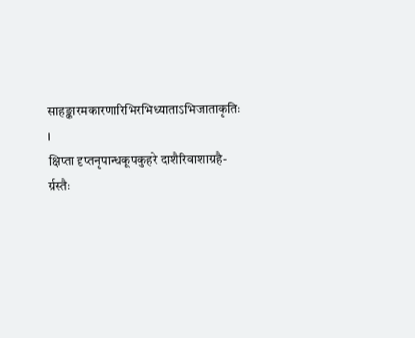साहङ्कारमकारणारिभिरभिध्याताऽभिजाताकृतिः ।
क्षिप्ता दृप्तनृपान्धकूपकुहरे दाशैरिवाशाग्रहै-
र्ग्रस्तैः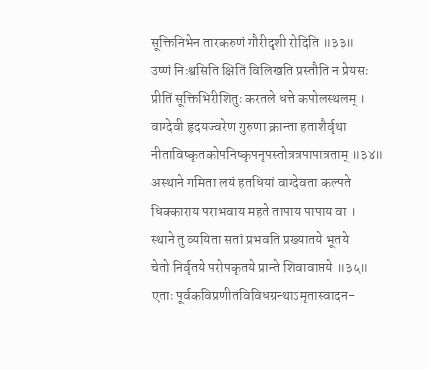सूक्तिनिभेन तारकरुणं गौरीदृशी रोदिति ॥३३॥
उष्णं निःश्वसिति क्षितिं विलिखति प्रस्तौति न प्रेयसः
प्रीतिं सूक्तिभिरीशितुः करतले धत्ते कपोलस्थलम् ।
वाग्देवी हृदयज्वरेण गुरुणा क्रान्ता हताशैर्वृथा
नीताविष्कृतकोपनिष्कृपनृपस्तोत्रत्रपापात्रताम् ॥३४॥
अस्थाने गमिता लयं हतधियां वाग्देवता कल्पते
धिक्काराय पराभवाय महते तापाय पापाय वा ।
स्थाने तु व्ययिता सतां प्रभवति प्रख्यातये भूतये
चेतो निर्वृतये परोपकृतये प्रान्ते शिवावाप्तये ॥३५॥
एताः पूर्वकविप्रणीतविविधग्रन्थाऽमृतास्वादन-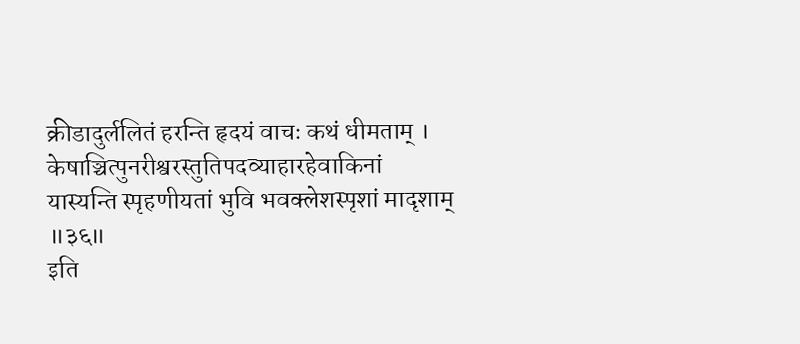क्रीडादुर्ललितं हरन्ति हृदयं वाचः कथं धीमताम् ।
केषाञ्चित्पुनरीश्वरस्तुतिपदव्याहारहेवाकिनां
यास्यन्ति स्पृहणीयतां भुवि भवक्लेशस्पृशां मादृशाम् ॥३६॥
इति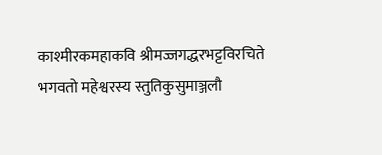काश्मीरकमहाकवि श्रीमज्जगद्धरभट्टविरचिते
भगवतो महेश्वरस्य स्तुतिकुसुमाञ्जलौ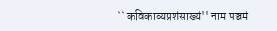``कविकाव्यप्रशंसाख्यं'' नाम पञ्चमं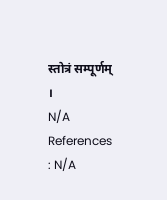स्तोत्रं सम्पूर्णम् ।
N/A
References : N/A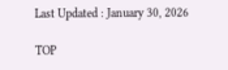Last Updated : January 30, 2026

TOP